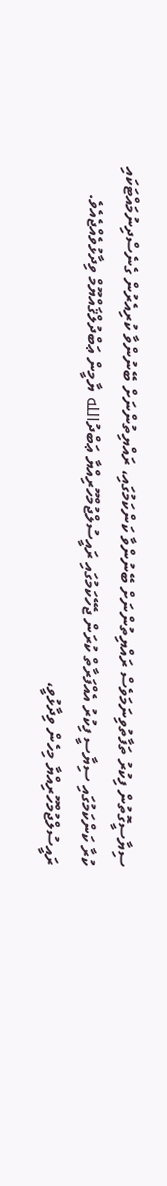ސިޔާސީގޮތުން ފިކުރު ތަފާތުވިނަމަވެސް ރައްޔިތުންނަށް ބޭނުންވާ ކަންކަމުގައި، ރައްޔިތުންނަށް ބޭނުންވާ ކުރިއެރުން ގެނެސްދިނުމައްޓަކައި ކުރާ ކަންކަމުގައި ސިޔާސީ ފިކުރު އެއްފަރާތް ކުރަން ޖެހޭކަމުގައި ރައީސުލްޖުމްހޫރިއްޔާ ޢަބްދުالله ޔާމީން ޢަބްދުލްޤައްޔޫމް ވިދާޅުވެއްޖެއެވެ. ރައީސުލްޖުމްހޫރިއްޔާ މިހެން ވިދާޅުވީ،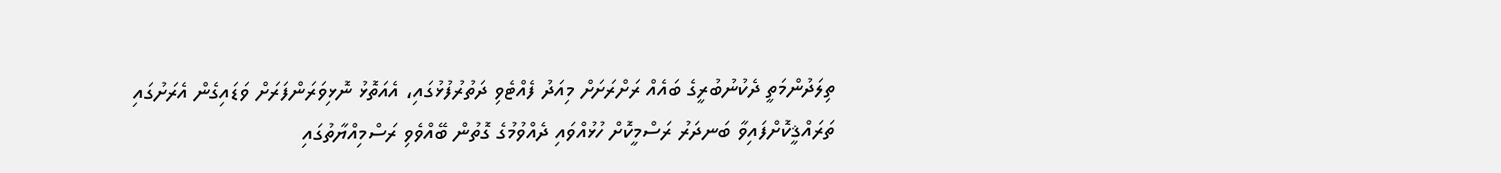ތިލަދުންމަތީ ދެކުނުބުރީގެ ބައެއް ރަށްރަށަށް މިއަދު ފެއްޓެވި ދަތުރުފުޅުގައި، އެއަތޮޅު ނޮޅިވަރަންފަރަށް ވަޑައިގެން އެރަށުގައި ތަރައްޤީކޮށްފައިވާ ބަނދަރު ރަސްމީކޮށް ހުޅުއްވައި ދެއްވުމުގެ ގޮތުން ބޭއްވެވި ރަސްމިއްޔާތުގައި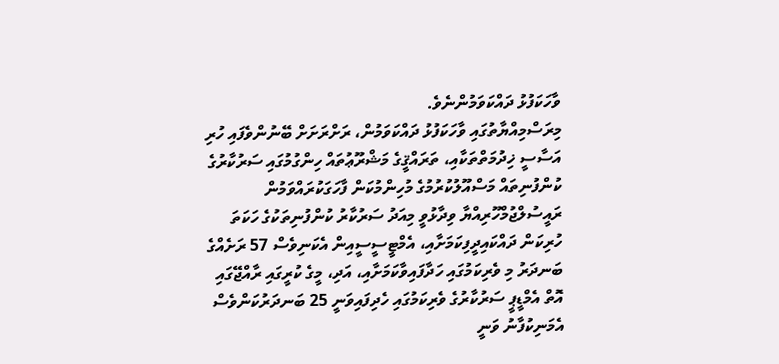ވާހަކަފުޅު ދައްކަވަމުންނެވެ.
މިރަސްމިއްޔާތުގައި ވާހަކަފުޅު ދައްކަވަމުން، ރަށްރަށަށް ބޭނުންވެފައި ހުރި އަސާސީ ޚިދުމަތްތަކާއި، ތަރައްޤީގެ މަޝްރޫޢުތައް ހިންގުމުގައި ސަރުކާރުގެ ކުންފުނިތައް މަސްއޫލުކުރުމުގެ މުހިންމުކަން ފާހަގަކުރައްވަމުން ރައީސުލްޖުމްހޫރިއްޔާ ވިދާޅުވީ މިއަދު ސަރުކާރު ކުންފުނިތަކުގެ ހަކަތަ ހުރިކަން ދައްކައިދީފިކަމަށާއި، އެމްޓީސީސީއިން އެކަނިވެސް 57 ރަށެއްގެ ބަނދަރު މި ވެރިކަމުގައި ހަދާފައިވާކަމަށާއި، އަދި، މީގެ ކުރީގައި ރާއްޖޭގައި އޮތް އެމްޑީޕީ ސަރުކާރުގެ ވެރިކަމުގައި ހެދިފައިވަނީ 25 ބަނދަރުކަންވެސް އެމަނިކުފާނު ވަނީ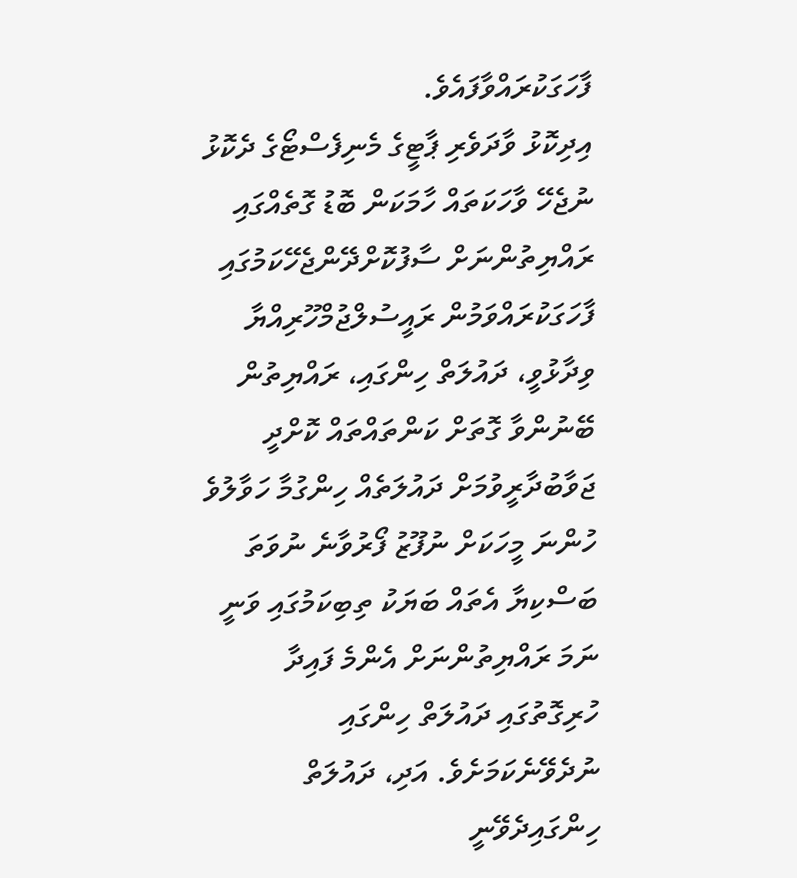ފާހަގަކުރައްވާފައެވެ.
އިދިކޮޅު ވާދަވެރި ޕާޓީގެ މެނިފެސްޓޯގެ ދެކޮޅު ނުޖެހޭ ވާހަކަތައް ހާމަކަން ބޮޑު ގޮތެއްގައި ރައްޔިތުންނަށް ސާފުކޮށްދޭންޖެހޭކަމުގައި ފާހަގަކުރައްވަމުން ރައީސުލްޖުމްހޫރިއްޔާ ވިދާޅުވީ، ދައުލަތް ހިންގައި، ރައްޔިތުން ބޭނުންވާ ގޮތަށް ކަންތައްތައް ކޮށްދީ ޖަވާބުދާރީވުމަށް ދައުލަތެއް ހިންގުމާ ހަވާލުވެ ހުންނަ މީހަކަށް ނުފޫޒު ފޯރުވާނެ ނުވަތަ ބަސްކިޔާ އެތައް ބަޔަކު ތިބިކަމުގައި ވަނީ ނަމަ ރައްޔިތުންނަށް އެންމެ ފައިދާ ހުރިގޮތުގައި ދައުލަތް ހިންގައި ނުދެވޭނެކަމަށެވެ. އަދި، ދައުލަތް ހިންގައިދެވޭނީ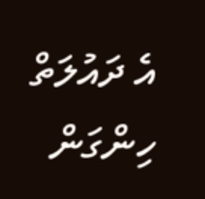އެ ދައުލަތް ހިންގަން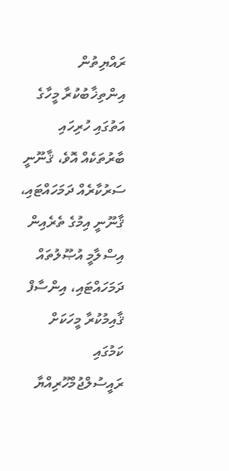ރައްޔިތުން އިންތިޚާބުކުރާ މީހާގެ އަތުގައި ހުރިހައި ބާރުތަކެއް އޮވެ، ޤާނޫނީ ސަރުކާރެއް ދަމަހައްޓައި، ޤާނޫނީ އިމުގެ ތެރެއިން އިސްލާމީ އުޞޫލުތައް ދަމަހައްޓައި، އިންސާފް ޤާއިމުކުރާ މީހަކަށް ކަމުގައި ރައީސުލްޖުމްހޫރިއްޔާ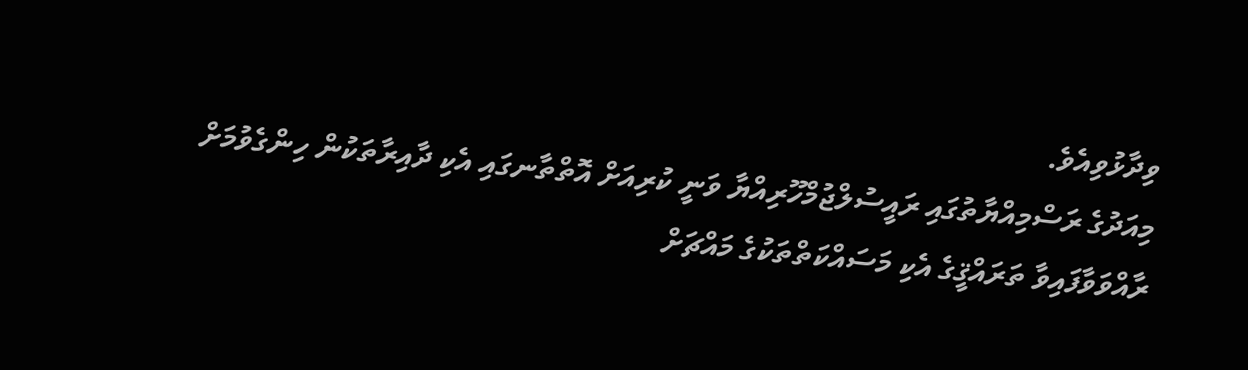ވިދާޅުވިއެވެ.
މިއަދުގެ ރަސްމިއްޔާތުގައި ރައީސުލްޖުމްހޫރިއްޔާ ވަނީ ކުރިއަށް އޮތްތާނގައި އެކި ދާއިރާތަކުން ހިންގެވުމަށް ރާއްވަވާފައިވާ ތަރައްޤީގެ އެކި މަސައްކަތްތަކުގެ މައްޗަށް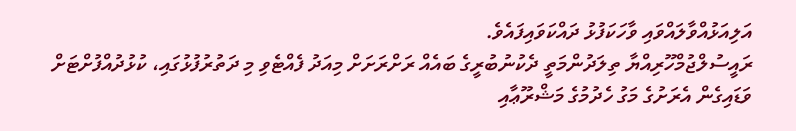އަލިއަޅުއްވާލައްވައި ވާހަކަފުޅު ދައްކަވައިފައެވެ.
ރައީސުލްޖުމްހޫރިއްޔާ ތިލަދުންމަތީ ދެކުނުބުރީގެ ބައެއް ރަށްރަށަށް މިއަދު ފެއްޓެވި މި ދަތުރުފުޅުގައި، ކުޅުދުއްފުށްޓަށް ވަޑައިގެން އެރަށުގެ މަގު ހެދުމުގެ މަޝްރޫޢާއި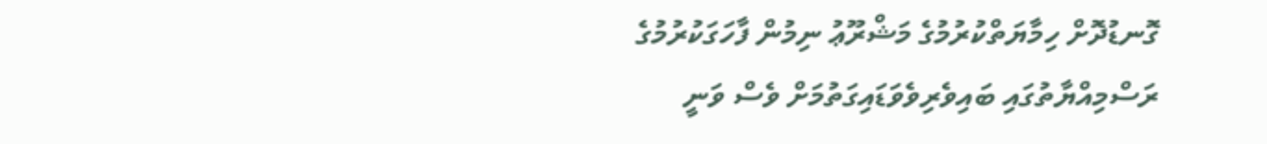ގޮނޑުދޮށް ހިމާޔަތްކުރުމުގެ މަޝްރޫޢު ނިމުން ފާހަގަކުރުމުގެ ރަސްމިއްޔާތުގައި ބައިވެރިވެވަޑައިގަތުމަށް ވެސް ވަނީ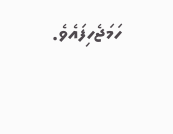ހަމަޖެހިފައެވެ.